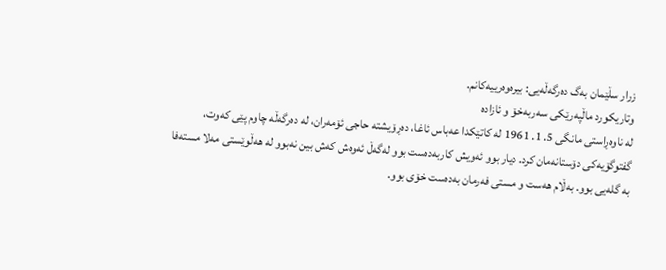زرار سڵێمان بەگ دەرگەڵەیی: بیرەوەرییەکانم.
وتاریکورد ماڵپەرێکی سەربەخۆ و ئازادە
لە ناوەڕاستی مانگی 5. 1. 1961 لە کاتێکدا عەباس ئاغا، دەڕۆیشتە حاجی ئۆمەران، لە دەرگەڵە چاوم پێی کەوت، گفتوگۆیەکی دۆستانەمان کرد. دیار بوو ئەویش کاربەدەست بوو لەگەڵ ئەوەش کەش بین نەبوو لە هەڵوێستی مەلا مستەفا بە گلەیی بوو. بەڵام هەست و مستی فەرمان بەدەست خۆی بوو.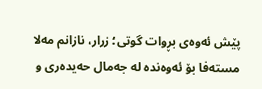پێش ئەوەی بڕوات گوتی؛ زرار، نازانم مەلا مستەفا بۆ ئەوەندە لە جەمال حەیدەری و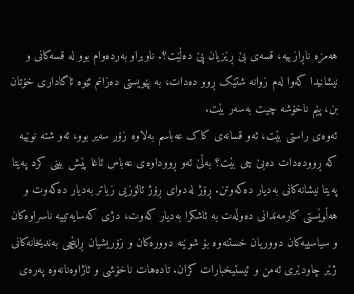هەمزە ناڕازییە، قسەی بێ ڕێزیان پێ دەڵێت؟. ناوبراو بەردەوام بوو لە قسەکانی و نیشانیدا کەوا لەم زوانە شتێک ڕوو دەدات، بە پێویستی دەزانم ئێوە ئاگاداری خۆتان بن، پێم ناخۆشە چیت بەسەر بێت.
ئەوەی راستی بێت، ئەو قسانەی کاک عەباسم بەلاوە زۆر سەیر بوو، ئەو شتە نوێیە کە ڕوودەدات دەبێ چی بێت؟ بەڵێ ئەو ڕووداوەی عەباس ئاغا پێش بینی کرد پەیتا پەیتا نیشانەکانی بەدیار دەکەوتن. ڕۆژ لەدوای ڕۆژ ئالۆزیی زیاتر بەدیار دەکەوت و هەڵوێستی کارمەندانی دەوڵەت بە ئاشکرا بەدیار کەوت، دژی کەسایەتییە ناسراوەکان و سیاسییەکان دووریان خستنەوە بۆ شوێنە دوورەکان و زۆریشیان ڕاپێچی بەندیخانەکانی ژێر چاودێری ئەمن و ئیستیخبارات کران. تادەهات ناخۆشی و ئاژاوەنانەوە پەرەی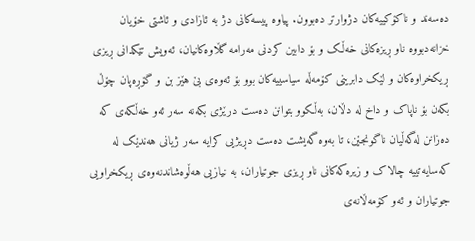دەسەند و ناکۆکییەکان دژوارتر دەبوون. پیاوە پیسەکانی دژ بە ئازادی و ئاشتی خۆیان خزانەدبووە ناو ڕیزەکانی خەڵک و بۆ دابین کردنی مەرامە گڵاوەکانیان، ئەویش تێکدانی ڕیزی ڕیکخراوەکان و لێک دابرینی کۆمەڵە سیاسییەکان بوو بۆ ئەوەی بێ هێز بن و گۆڕەپان چۆڵ بکەن بۆ ناپاک و داخ لە دڵان، بەڵکوو بتوانن دەست درێژی بکەنە سەر ئەو خەڵکەی کە دەزانن لەگەڵیان ناگونجێن، تا بەوە گەیشت دەست دڕیژیی کرایە سەر ژیانی هەندێک لە کەسایەتییە چالاک و زیرەکەکانی ناو ڕیزی جوتیاران، بە نیازیی هەڵوەشاندنەوەی ڕیکخراویی جوتیاران و ئەو کۆمەڵانەی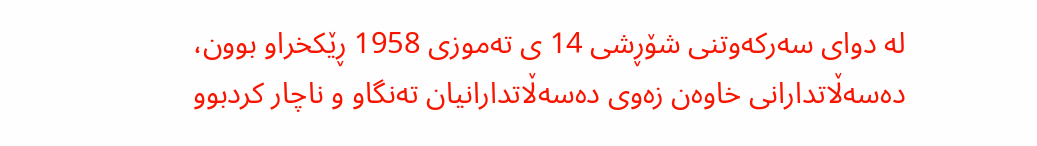لە دوای سەرکەوتنی شۆڕشی 14 ی تەموزی 1958 ڕێکخراو بوون، دەسەڵاتدارانی خاوەن زەوی دەسەڵاتدارانیان تەنگاو و ناچار کردبوو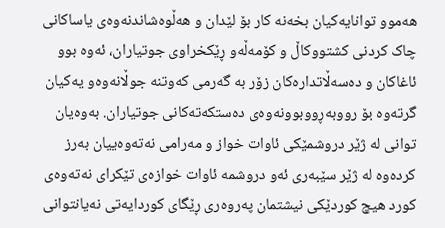هەموو توانایەکیان بخەنە کار بۆ لێدان و هەڵوەشاندنەوەی یاساکانی چاک کردنی کشتووکاڵ و کۆمەڵەو ڕێکخراوی جوتیاران، ئەوە بوو ئاغاکان و دەسەڵاتدارەکان زۆر بە گەرمی کەوتنە جوڵانەوەو یەکیان گرتەوە بۆ رووبەڕووبوونەوەی دەستکەتەکانی جوتیاران. بەوەیان توانی لە ژێر دروشمێکی ئاوات خواز و مەرامی نەتەوەییان بەرز کردەوە لە ژێر سێبەری ئەو دروشمە ئاوات خوازەی تێکرای نەتەوەی کورد هیچ کوردێکی نیشتمان پەروەری ڕێگای کوردایەتی نەیانتوانی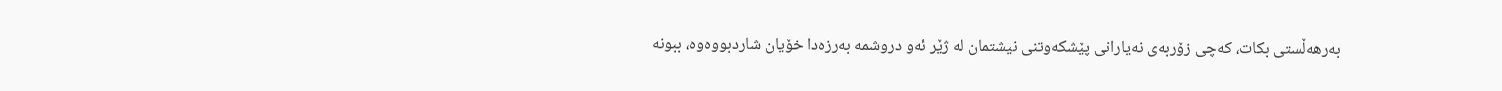بەرهەڵستی بکات، کەچی زۆربەی نەیارانی پێشکەوتنی نیشتمان لە ژێر ئەو دروشمە بەرزەدا خۆیان شاردبووەوە، ببونە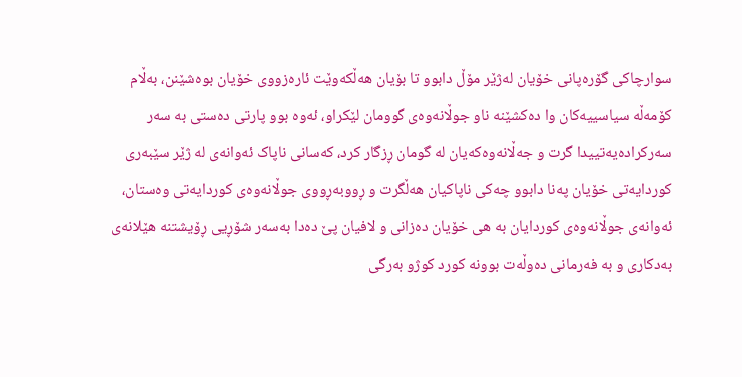سوارچاکی گۆرەپانی خۆیان لەژێر مۆڵ دابوو تا بۆیان هەڵکەوێت ئارەزووی خۆیان بوەشێنن، بەڵام کۆمەڵە سیاسییەکان وا دەکشێنە ناو جوڵانەوەی گوومان لێکراو، ئەوە بوو پارتی دەستی بە سەر سەرکرادەیەتییدا گرت و جەڵانەوەکەیان لە گومان ڕزگار کرد، کەسانی ناپاک ئەوانەی لە ژێر سێبەری کوردایەتی خۆیان پەنا دابوو چەکی ناپاکیان هەڵگرت و ڕووبەڕووی جوڵانەوەی کوردایەتی وەستان، ئەوانەی جوڵانەوەی کوردایان بە هی خۆیان دەزانی و لافیان پێ دەدا بەسەر شۆڕیی ڕۆیشتنە هێلانەی بەدکاری و بە فەرمانی دەوڵەت بوونە کورد کوژو بەرگی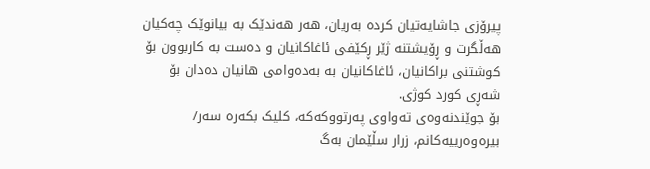پیرۆزی جاشایەتیان کردە بەریان، هەر هەندێک بە بیانوێک چەکیان هەڵگرت و ڕۆیشتنە ژێر ڕکێفی ئاغاکانیان و دەست بە کاربوون بۆ کوشتنی براکانیان، ئاغاکانیان بە بەدەوامی هانیان دەدان بۆ شەڕی کورد کوژی.
بۆ جوێندنەوەی تەواوی پەرتووکەکە، کلیک بکەرە سەر/ بیرەوەرییەکانم، زرار سڵێمان بەگ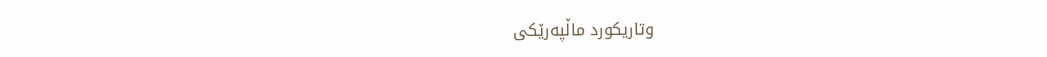وتاریکورد ماڵپەرێکی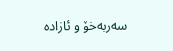سەربەخۆ و ئازادە